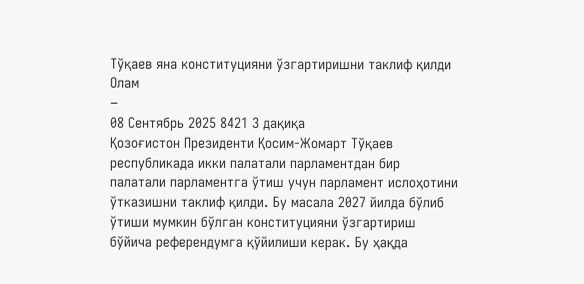Тўқаев яна конституцияни ўзгартиришни таклиф қилди
Олам
−
08 Сентябрь 2025 8421 3 дақиқа
Қозоғистон Президенти Қосим-Жомарт Тўқаев республикада икки палатали парламентдан бир палатали парламентга ўтиш учун парламент ислоҳотини ўтказишни таклиф қилди. Бу масала 2027 йилда бўлиб ўтиши мумкин бўлган конституцияни ўзгартириш бўйича референдумга қўйилиши керак. Бу ҳақда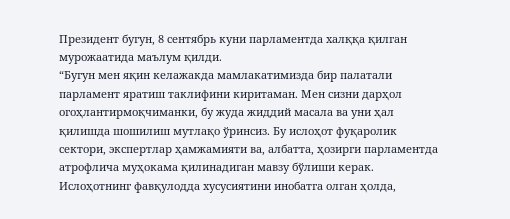Президент бугун, 8 сентябрь куни парламентда халққа қилган мурожаатида маълум қилди.
“Бугун мен яқин келажакда мамлакатимизда бир палатали парламент яратиш таклифини киритаман. Мен сизни дарҳол огоҳлантирмоқчиманки, бу жуда жиддий масала ва уни ҳал қилишда шошилиш мутлақо ўринсиз. Бу ислоҳот фуқаролик сектори, экспертлар ҳамжамияти ва, албатта, ҳозирги парламентда атрофлича муҳокама қилинадиган мавзу бўлиши керак. Ислоҳотнинг фавқулодда хусусиятини инобатга олган ҳолда,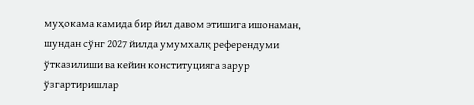муҳокама камида бир йил давом этишига ишонаман, шундан сўнг 2027 йилда умумхалқ референдуми ўтказилиши ва кейин конституцияга зарур ўзгартиришлар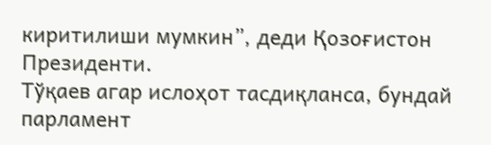киритилиши мумкин”, деди Қозоғистон Президенти.
Тўқаев агар ислоҳот тасдиқланса, бундай парламент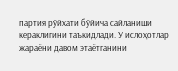партия рўйхати бўйича сайланиши кераклигини таъкидлади. У ислоҳотлар жараёни давом этаётганини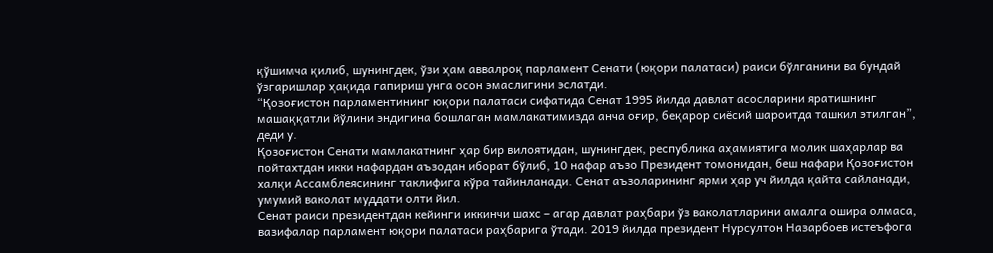қўшимча қилиб, шунингдек, ўзи ҳам аввалроқ парламент Сенати (юқори палатаси) раиси бўлганини ва бундай ўзгаришлар ҳақида гапириш унга осон эмаслигини эслатди.
“Қозоғистон парламентининг юқори палатаси сифатида Сенат 1995 йилда давлат асосларини яратишнинг машаққатли йўлини эндигина бошлаган мамлакатимизда анча оғир, беқарор сиёсий шароитда ташкил этилган”, деди у.
Қозоғистон Сенати мамлакатнинг ҳар бир вилоятидан, шунингдек, республика аҳамиятига молик шаҳарлар ва пойтахтдан икки нафардан аъзодан иборат бўлиб, 10 нафар аъзо Президент томонидан, беш нафари Қозоғистон халқи Ассамблеясининг таклифига кўра тайинланади. Сенат аъзоларининг ярми ҳар уч йилда қайта сайланади, умумий ваколат муддати олти йил.
Сенат раиси президентдан кейинги иккинчи шахс – агар давлат раҳбари ўз ваколатларини амалга ошира олмаса, вазифалар парламент юқори палатаси раҳбарига ўтади. 2019 йилда президент Нурсултон Назарбоев истеъфога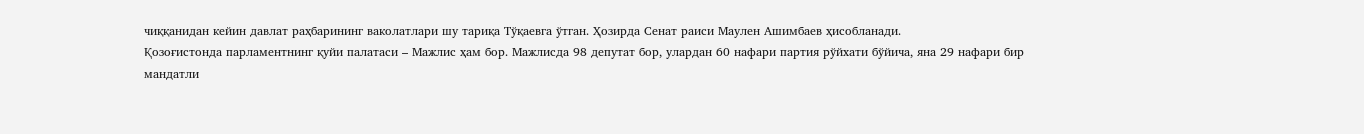чиққанидан кейин давлат раҳбарининг ваколатлари шу тариқа Тўқаевга ўтган. Ҳозирда Сенат раиси Маулен Ашимбаев ҳисобланади.
Қозоғистонда парламентнинг қуйи палатаси – Мажлис ҳам бор. Мажлисда 98 депутат бор, улардан 60 нафари партия рўйхати бўйича, яна 29 нафари бир мандатли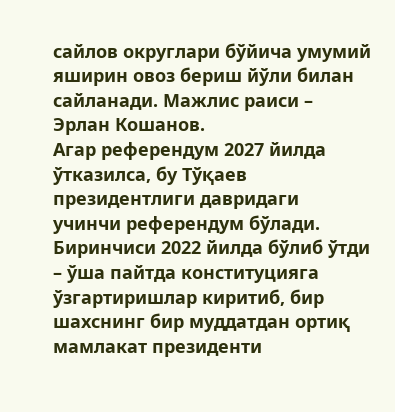сайлов округлари бўйича умумий яширин овоз бериш йўли билан сайланади. Мажлис раиси – Эрлан Кошанов.
Агар референдум 2027 йилда ўтказилса, бу Тўқаев президентлиги давридаги учинчи референдум бўлади. Биринчиси 2022 йилда бўлиб ўтди – ўша пайтда конституцияга ўзгартиришлар киритиб, бир шахснинг бир муддатдан ортиқ мамлакат президенти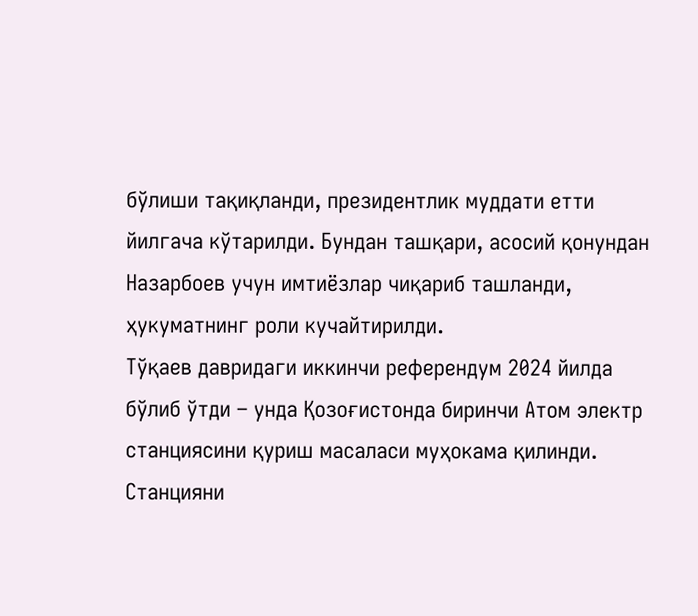бўлиши тақиқланди, президентлик муддати етти йилгача кўтарилди. Бундан ташқари, асосий қонундан Назарбоев учун имтиёзлар чиқариб ташланди, ҳукуматнинг роли кучайтирилди.
Тўқаев давридаги иккинчи референдум 2024 йилда бўлиб ўтди – унда Қозоғистонда биринчи Атом электр станциясини қуриш масаласи муҳокама қилинди. Станцияни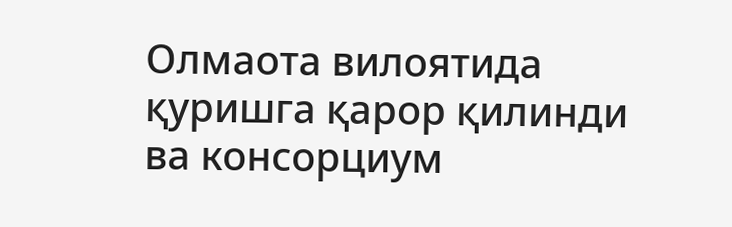Олмаота вилоятида қуришга қарор қилинди ва консорциум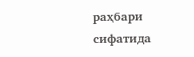раҳбари сифатида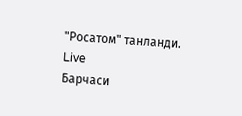"Росатом" танланди.
Live
Барчаси